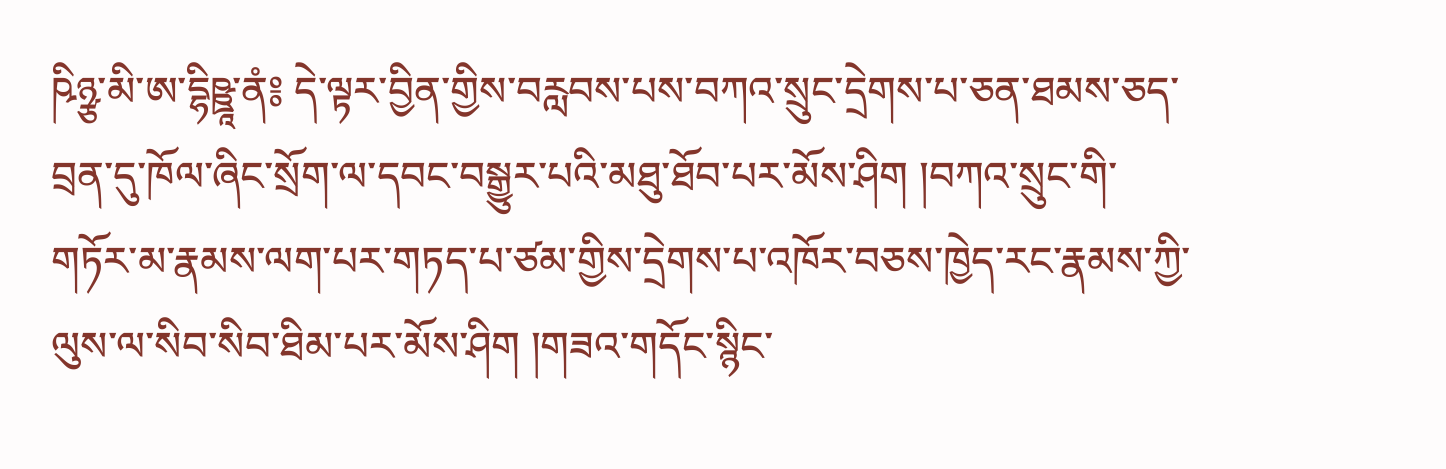ཥིཉྩ་མི་ཨ་དྷིཥྛཱ་ནཾ༔ དེ་ལྟར་བྱིན་གྱིས་བརླབས་པས་བཀའ་སྲུང་དྲེགས་པ་ཅན་ཐམས་ཅད་བྲན་དུ་ཁོལ་ཞིང་སྲོག་ལ་དབང་བསྒྱུར་པའི་མཐུ་ཐོབ་པར་མོས་ཤིག །བཀའ་སྲུང་གི་གཏོར་མ་རྣམས་ལག་པར་གཏད་པ་ཙམ་གྱིས་དྲེགས་པ་འཁོར་བཅས་ཁྱེད་རང་རྣམས་ཀྱི་ལུས་ལ་སིབ་སིབ་ཐིམ་པར་མོས་ཤིག །གཟའ་གདོང་སྙིང་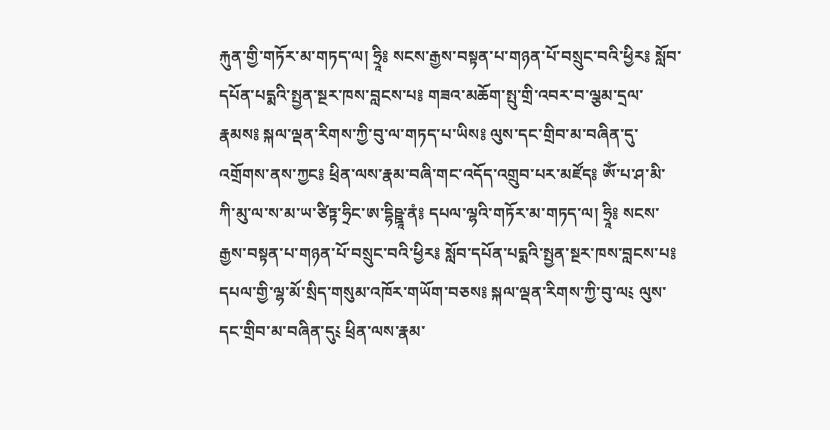རྐུན་གྱི་གཏོར་མ་གཏད་ལ། ཧྲཱི༔ སངས་རྒྱས་བསྟན་པ་གཉན་པོ་བསྲུང་བའི་ཕྱིར༔ སློབ་དཔོན་པདྨའི་སྤྱན་སྔར་ཁས་བླངས་པ༔ གཟའ་མཆོག་སྤུ་གྲི་འབར་བ་ལྕམ་དྲལ་རྣམས༔ སྐལ་ལྡན་རིགས་ཀྱི་བུ་ལ་གཏད་པ་ཡིས༔ ལུས་དང་གྲིབ་མ་བཞིན་དུ་འགྲོགས་ནས་ཀྱང༔ ཕྲིན་ལས་རྣམ་བཞི་གང་འདོད་འགྲུབ་པར་མཛོད༔ ཨོཾ་པ་ཤ་མི་ཀི་མུ་ལ་ས་མ་ཡ་ཙིཏྟ་ཧྲིང་ཨ་དྷིཥྛཱ་ནཾ༔ དཔལ་ལྷའི་གཏོར་མ་གཏད་ལ། ཧྲཱི༔ སངས་རྒྱས་བསྟན་པ་གཉན་པོ་བསྲུང་བའི་ཕྱིར༔ སློབ་དཔོན་པདྨའི་སྤྱན་སྔར་ཁས་བླངས་པ༔ དཔལ་གྱི་ལྷ་མོ་སྲིད་གསུམ་འཁོར་གཡོག་བཅས༔ སྐལ་ལྡན་རིགས་ཀྱི་བུ་ལ༴ ལུས་དང་གྲིབ་མ་བཞིན་དུ༴ ཕྲིན་ལས་རྣམ་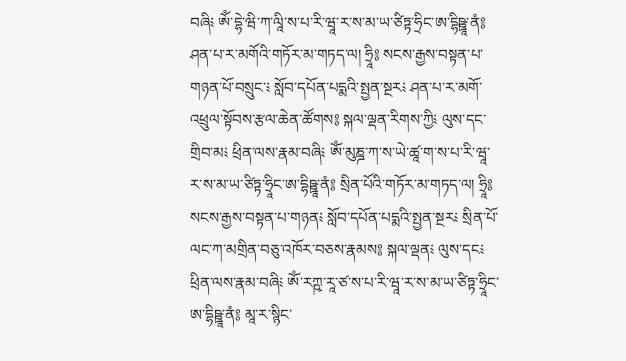བཞི༴ ཨོཾ་དྷེ་ཝི་ཀ་ལཱི་ས་པ་རི་ཝཱ་ར་ས་མ་ཡ་ཙིཏྟ་ཧྲིང་ཨ་དྷིཥྛཱ་ནཾ༔ ཤན་པ་ར་མགོའི་གཏོར་མ་གཏད་ལ། ཧྲཱི༔ སངས་རྒྱས་བསྟན་པ་གཉན་པོ་བསྲུང་༴ སློབ་དཔོན་པདྨའི་སྤྱན་སྔར༴ ཤན་པ་ར་མགོ་འཕྲུལ་སྟོབས་རྩལ་ཆེན་ཚོགས༔ སྐལ་ལྡན་རིགས་ཀྱི༴ ལུས་དང་གྲིབ་མ༴ ཕྲིན་ལས་རྣམ་བཞི༴ ཨོཾ་མུཎྜ་ཀ་ས་ཡེ་ཚཱ་ག་ས་པ་རི་ཝཱ་ར་ས་མ་ཡ་ཙིཏྟ་ཧྲཱིང་ཨ་དྷིཥྛཱ་ནཾ༔ སྲིན་པོའི་གཏོར་མ་གཏད་ལ། ཧྲཱི༔ སངས་རྒྱས་བསྟན་པ་གཉན༴ སློབ་དཔོན་པདྨའི་སྤྱན་སྔར༴ སྲིན་པོ་ལང་ཀ་མགྲིན་བཅུ་འཁོར་བཅས་རྣམས༔ སྐལ་ལྡན༴ ལུས་དང༴ ཕྲིན་ལས་རྣམ་བཞི༴ ཨོཾ་རཀྵ་རཱ་ཙ་ས་པ་རི་ཝཱ་ར་ས་མ་ཡ་ཙིཏྟ་ཧྲཱིང་ཨ་དྷིཥྛཱ་ནཾ༔ མཱ་ར་སྙིང་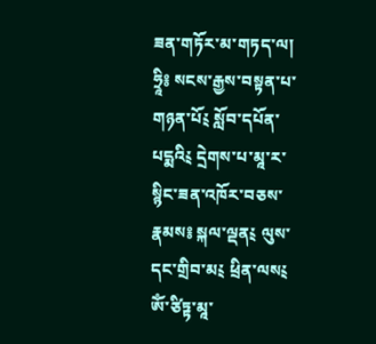ཟན་གཏོར་མ་གཏད་ལ། ཧྲཱི༔ སངས་རྒྱས་བསྟན་པ་གཉན་པོ༴ སློབ་དཔོན་པདྨའི༴ དྲེགས་པ་མཱ་ར་སྙིང་ཟན་འཁོར་བཅས་རྣམས༔ སྐལ་ལྡན༴ ལུས་དང་གྲིབ་མ༴ ཕྲིན་ལས༴ ཨོཾ་ཙིཏྟ་མཱ་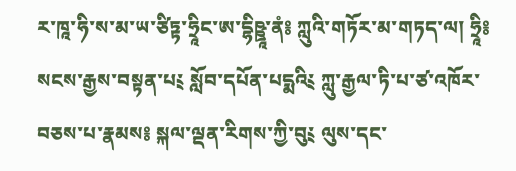ར་ཁཱ་ཧི་ས་མ་ཡ་ཙིཏྟ་ཧྲཱིང་ཨ་དྷིཥྛཱ་ནཾ༔ ཀླུའི་གཏོར་མ་གཏད་ལ། ཧྲཱི༔ སངས་རྒྱས་བསྟན་པ༴ སློབ་དཔོན་པདྨའི༴ ཀླུ་རྒྱལ་ཏི་པ་ཙ་འཁོར་བཅས་པ་རྣམས༔ སྐལ་ལྡན་རིགས་ཀྱི་བུ༴ ལུས་དང་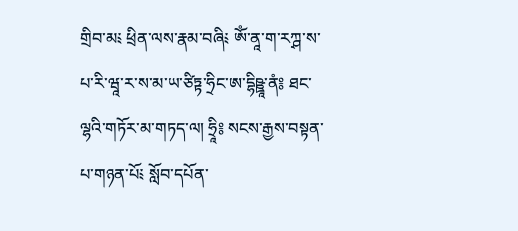གྲིབ་མ༴ ཕྲིན་ལས་རྣམ་བཞི༴ ཨོཾ་ནཱ་ག་རཀྴ་ས་པ་རི་ཝཱ་ར་ས་མ་ཡ་ཙིཏྟ་ཧྲིང་ཨ་དྷིཥྛཱ་ནཾ༔ ཐང་ལྷའི་གཏོར་མ་གཏད་ལ། ཧྲཱི༔ སངས་རྒྱས་བསྟན་པ་གཉན་པོ༴ སློབ་དཔོན་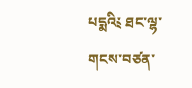པདྨའི༴ ཐང་ལྷ་གངས་བཙན་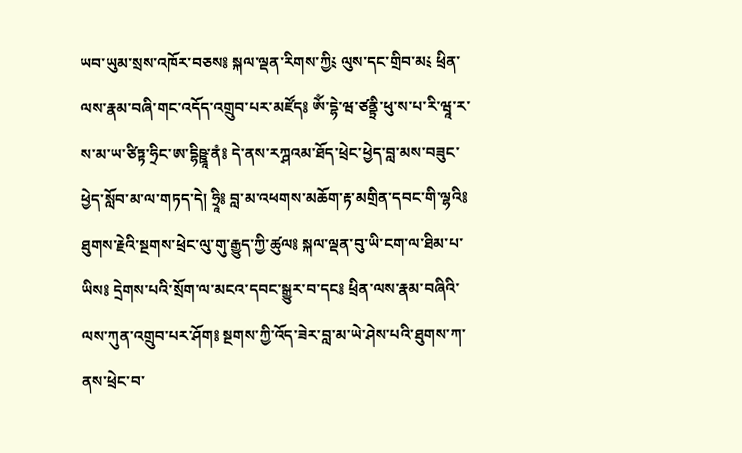ཡབ་ཡུམ་སྲས་འཁོར་བཅས༔ སྐལ་ལྡན་རིགས་ཀྱི༴ ལུས་དང་གྲིབ་མ༴ ཕྲིན་ལས་རྣམ་བཞི་གང་འདོད་འགྲུབ་པར་མཛོད༔ ཨོཾ་དྷེ་ཝ་ཙནྟྲི་ཕུ་ས་པ་རི་ཝཱ་ར་ས་མ་ཡ་ཙིཏྟ་ཧྲིང་ཨ་དྷིཥྛཱ་ནཾ༔ དེ་ནས་རཀྴའམ་ཐོད་ཕྲེང་ཕྱེད་བླ་མས་བཟུང་ཕྱེད་སློབ་མ་ལ་གཏད་དེ། ཧྲཱི༔ བླ་མ་འཕགས་མཆོག་རྟ་མགྲིན་དབང་གི་ལྷའི༔ ཐུགས་རྗེའི་སྔགས་ཕྲེང་ལུ་གུ་རྒྱུད་ཀྱི་ཚུལ༔ སྐལ་ལྡན་བུ་ཡི་ངག་ལ་ཐིམ་པ་ཡིས༔ དྲེགས་པའི་སྲོག་ལ་མངའ་དབང་སྒྱུར་བ་དང༔ ཕྲིན་ལས་རྣམ་བཞིའི་ལས་ཀུན་འགྲུབ་པར་ཤོག༔ སྔགས་ཀྱི་འོད་ཟེར་བླ་མ་ཡེ་ཤེས་པའི་ཐུགས་ཀ་ནས་ཕྲེང་བ་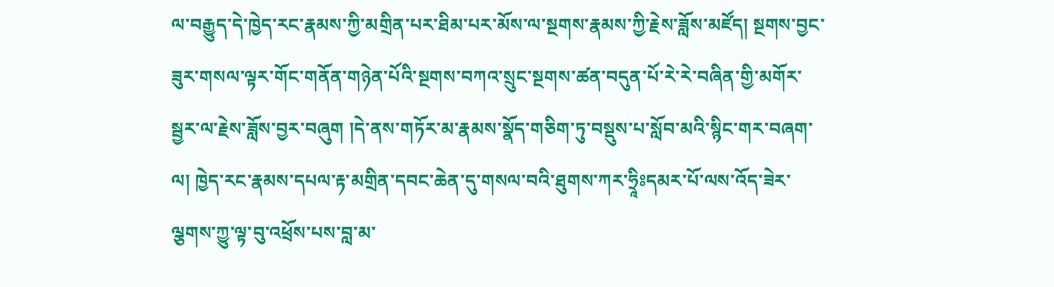ལ་བརྒྱུད་དེ་ཁྱེད་རང་རྣམས་ཀྱི་མགྲིན་པར་ཐིམ་པར་མོས་ལ་སྔགས་རྣམས་ཀྱི་རྗེས་ཟློས་མཛོད། སྔགས་བྱང་ཟུར་གསལ་ལྟར་གོང་གནོན་གཉེན་པོའི་སྔགས་བཀའ་སྲུང་སྔགས་ཚན་བདུན་པོ་རེ་རེ་བཞིན་གྱི་མགོར་སྦྱར་ལ་རྗེས་ཟློས་བྱར་བཞུག །དེ་ནས་གཏོར་མ་རྣམས་སྣོད་གཅིག་ཏུ་བསྡུས་པ་སློབ་མའི་སྙིང་གར་བཞག་ལ། ཁྱེད་རང་རྣམས་དཔལ་རྟ་མགྲིན་དབང་ཆེན་དུ་གསལ་བའི་ཐུགས་ཀར་ཧྲཱིཿདམར་པོ་ལས་འོད་ཟེར་ལྕགས་ཀྱུ་ལྟ་བུ་འཕྲོས་པས་བླ་མ་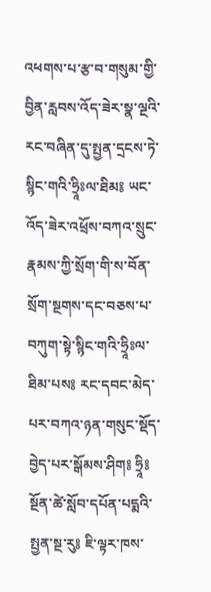འཕགས་པ་རྩ་བ་གསུམ་གྱི་བྱིན་རླབས་འོད་ཟེར་སྣ་ལྔའི་རང་བཞིན་དུ་སྤྱན་དྲངས་ཏེ་སྙིང་གའི་ཧྲཱིཿལ་ཐིམ༔ ཡང་འོད་ཟེར་འཕྲོས་བཀའ་སྲུང་རྣམས་ཀྱི་སྲོག་གི་ས་བོན་སྲོག་སྔགས་དང་བཅས་པ་བཀུག་སྟེ་སྙིང་གའི་ཧྲཱིཿལ་ཐིམ་པས༔ རང་དབང་མེད་པར་བཀའ་ཉན་གསུང་སྡོད་བྱེད་པར་སྒོམས་ཤིག༔ ཧྲཱི༔ སྔོན་ཚེ་སློབ་དཔོན་པདྨའི་སྤྱན་སྔ་རུ༔ ཇི་ལྟར་ཁས་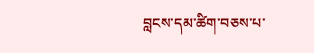བླངས་དམ་ཚིག་བཅས་པ་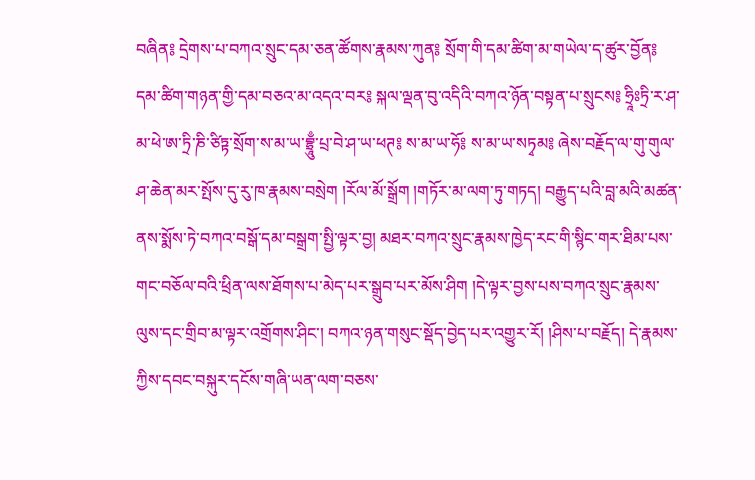བཞིན༔ དྲེགས་པ་བཀའ་སྲུང་དམ་ཅན་ཚོགས་རྣམས་ཀུན༔ སྲོག་གི་དམ་ཚིག་མ་གཡེལ་ད་ཚུར་བྱོན༔ དམ་ཚིག་གཉན་གྱི་དམ་བཅའ་མ་འདའ་བར༔ སྐལ་ལྡན་བུ་འདིའི་བཀའ་ཉོན་བསྟན་པ་སྲུངས༔ ཧྲཱིཿཏྲི་ར་ཤ་མ་ཕེ་ཨ་ཏྲི་ཎི་ཙིཏྟ་སྲོག་ས་མ་ཡ་བྷྲཱུྃ་པྲ་བེ་ཤ་ཡ་ཕཊ༔ ས་མ་ཡ་ཧོ༔ ས་མ་ཡ་སཏྭམ༔ ཞེས་བརྗོད་ལ་གུ་གུལ་ཤ་ཆེན་མར་སྤོས་དུ་རུ་ཁ་རྣམས་བསྲེག །རོལ་མོ་སྒྲོག །གཏོར་མ་ལག་ཏུ་གཏད། བརྒྱུད་པའི་བླ་མའི་མཚན་ནས་སྨོས་ཏེ་བཀའ་བསྒོ་དམ་བསྒྲག་སྤྱི་ལྟར་བྱ། མཐར་བཀའ་སྲུང་རྣམས་ཁྱེད་རང་གི་སྙིང་གར་ཐིམ་པས་གང་བཅོལ་བའི་ཕྲིན་ལས་ཐོགས་པ་མེད་པར་སྒྲུབ་པར་མོས་ཤིག །དེ་ལྟར་བྱས་པས་བཀའ་སྲུང་རྣམས་ལུས་དང་གྲིབ་མ་ལྟར་འགྲོགས་ཤིང་། བཀའ་ཉན་གསུང་སྡོད་བྱེད་པར་འགྱུར་རོ། །ཤིས་པ་བརྗོད། དེ་རྣམས་ཀྱིས་དབང་བསྐུར་དངོས་གཞི་ཡན་ལག་བཅས་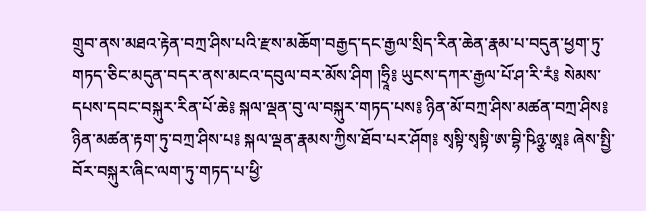གྲུབ་ནས་མཐའ་རྟེན་བཀྲ་ཤིས་པའི་རྫས་མཆོག་བརྒྱད་དང་རྒྱལ་སྲིད་རིན་ཆེན་རྣམ་པ་བདུན་ཕྱག་ཏུ་གཏད་ཅིང་མདུན་བདར་ནས་མངའ་དབུལ་བར་མོས་ཤིག །ཧྲཱི༔ ཡུངས་དཀར་རྒྱལ་པོ་ཤ་རི་རཾ༔ སེམས་དཔས་དབང་བསྐུར་རིན་པོ་ཆེ༔ སྐལ་ལྡན་བུ་ལ་བསྐུར་གཏད་པས༔ ཉིན་མོ་བཀྲ་ཤིས་མཚན་བཀྲ་ཤིས༔ ཉིན་མཚན་རྟག་ཏུ་བཀྲ་ཤིས་པ༔ སྐལ་ལྡན་རྣམས་ཀྱིས་ཐོབ་པར་ཤོག༔ སྭསྟི་སྭསྟི་ཨ་བྷི་ཥིཉྩ་ཨཱ༔ ཞེས་སྤྱི་བོར་བསྐུར་ཞིང་ལག་ཏུ་གཏད་པ་ཕྱི་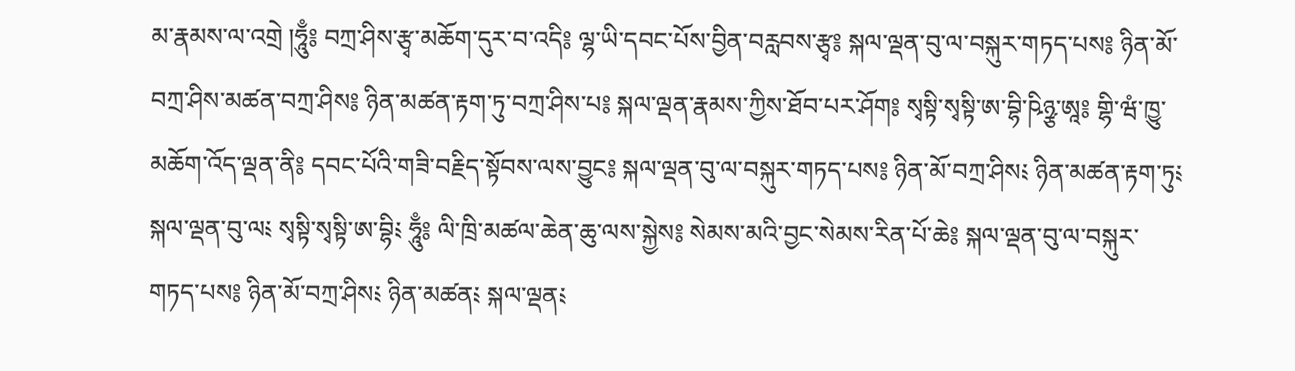མ་རྣམས་ལ་འགྲེ །ཧཱུྃ༔ བཀྲ་ཤིས་རྩྭ་མཆོག་དུར་བ་འདི༔ ལྷ་ཡི་དབང་པོས་བྱིན་བརླབས་རྩྭ༔ སྐལ་ལྡན་བུ་ལ་བསྐུར་གཏད་པས༔ ཉིན་མོ་བཀྲ་ཤིས་མཚན་བཀྲ་ཤིས༔ ཉིན་མཚན་རྟག་ཏུ་བཀྲ་ཤིས་པ༔ སྐལ་ལྡན་རྣམས་ཀྱིས་ཐོབ་པར་ཤོག༔ སྭསྟི་སྭསྟི་ཨ་བྷི་ཥིཉྩ་ཨཱ༔ གྷི་ཝཾ་ཁྱུ་མཆོག་འོད་ལྡན་ནི༔ དབང་པོའི་གཟི་བརྗིད་སྟོབས་ལས་བྱུང༔ སྐལ་ལྡན་བུ་ལ་བསྐུར་གཏད་པས༔ ཉིན་མོ་བཀྲ་ཤིས༴ ཉིན་མཚན་རྟག་ཏུ༴ སྐལ་ལྡན་བུ་ལ༴ སྭསྟི་སྭསྟི་ཨ་བྷི༴ ཧཱུྃ༔ ལི་ཁྲི་མཚལ་ཆེན་ཆུ་ལས་སྐྱེས༔ སེམས་མའི་བྱང་སེམས་རིན་པོ་ཆེ༔ སྐལ་ལྡན་བུ་ལ་བསྐུར་གཏད་པས༔ ཉིན་མོ་བཀྲ་ཤིས༴ ཉིན་མཚན༴ སྐལ་ལྡན༴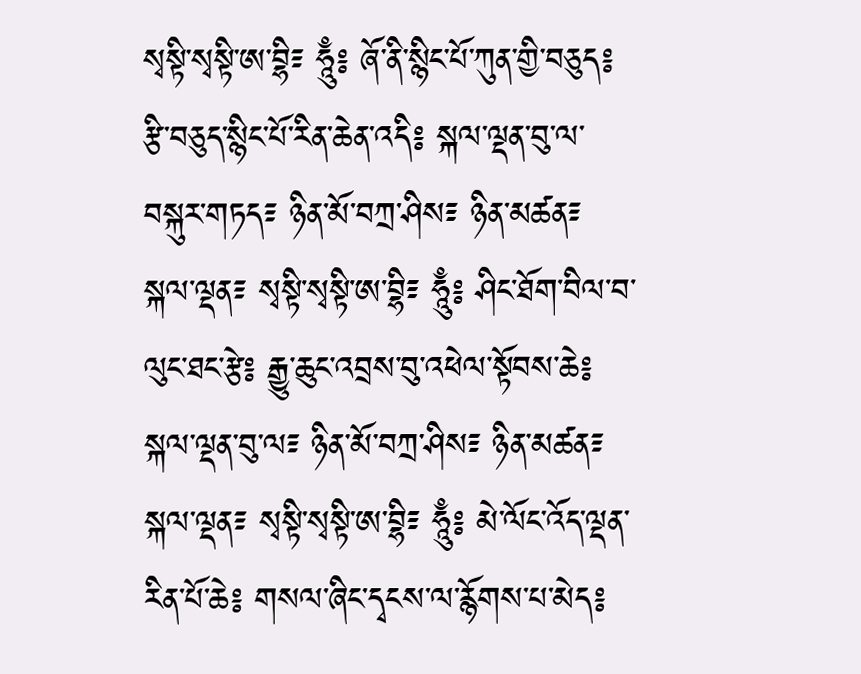སྭསྟི་སྭསྟི་ཨ་བྷི༴ ཧཱུྃ༔ ཞོ་ནི་སྙིང་པོ་ཀུན་གྱི་བཅུད༔ རྩི་བཅུད་སྙིང་པོ་རིན་ཆེན་འདི༔ སྐལ་ལྡན་བུ་ལ་བསྐུར་གཏད༴ ཉིན་མོ་བཀྲ་ཤིས༴ ཉིན་མཚན༴ སྐལ་ལྡན༴ སྭསྟི་སྭསྟི་ཨ་བྷི༴ ཧཱུྃ༔ ཤིང་ཐོག་བིལ་བ་ལུང་ཐང་རྩེ༔ རྒྱུ་ཆུང་འབྲས་བུ་འཕེལ་སྟོབས་ཆེ༔ སྐལ་ལྡན་བུ་ལ༴ ཉིན་མོ་བཀྲ་ཤིས༴ ཉིན་མཚན༴ སྐལ་ལྡན༴ སྭསྟི་སྭསྟི་ཨ་བྷི༴ ཧཱུྃ༔ མེ་ལོང་འོད་ལྡན་རིན་པོ་ཆེ༔ གསལ་ཞིང་དྭངས་ལ་རྙོགས་པ་མེད༔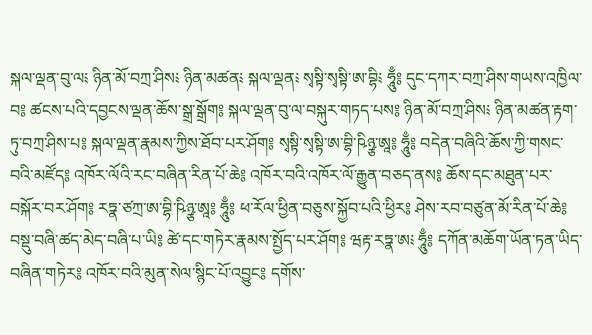སྐལ་ལྡན་བུ་ལ༴ ཉིན་མོ་བཀྲ་ཤིས༴ ཉིན་མཚན༴ སྐལ་ལྡན༴ སྭསྟི་སྭསྟི་ཨ་བྷི༴ ཧཱུྃ༔ དུང་དཀར་བཀྲ་ཤིས་གཡས་འཁྱིལ་བ༔ ཚངས་པའི་དབྱངས་ལྡན་ཆོས་སྒྲ་སྒྲོག༔ སྐལ་ལྡན་བུ་ལ་བསྐུར་གཏད་པས༔ ཉིན་མོ་བཀྲ་ཤིས༴ ཉིན་མཚན་རྟག་ཏུ་བཀྲ་ཤིས་པ༔ སྐལ་ལྡན་རྣམས་ཀྱིས་ཐོབ་པར་ཤོག༔ སྭསྟི་སྭསྟི་ཨ་བྷི་ཥིཉྩ་ཨཱ༔ ཧཱུྃ༔ བདེན་བཞིའི་ཆོས་ཀྱི་གསང་བའི་མཛོད༔ འཁོར་ལོའི་རང་བཞིན་རིན་པོ་ཆེ༔ འཁོར་བའི་འཁོར་ལོ་རྒྱུན་བཅད་ནས༔ ཆོས་དང་མཐུན་པར་བསྐོར་བར་ཤོག༔ རཏྣ་ཙཀྲ་ཨ་བྷི་ཥིཉྩ་ཨཱ༔ ཧཱུྃ༔ ཕ་རོལ་ཕྱིན་བཅུས་སྐྱོབ་པའི་ཕྱིར༔ ཤེས་རབ་བཙུན་མོ་རིན་པོ་ཆེ༔ བསྡུ་བཞི་ཚད་མེད་བཞི་པ་ཡི༔ ཚེ་དང་གཏེར་རྣམས་སྤྱོད་པར་ཤོག༔ ཝརྟ་རཏྣ་ཨ༴ ཧཱུྃ༔ དཀོན་མཆོག་ཡོན་ཏན་ཡིད་བཞིན་གཏེར༔ འཁོར་བའི་མུན་སེལ་སྙིང་པོ་འབྱུང༔ དགོས་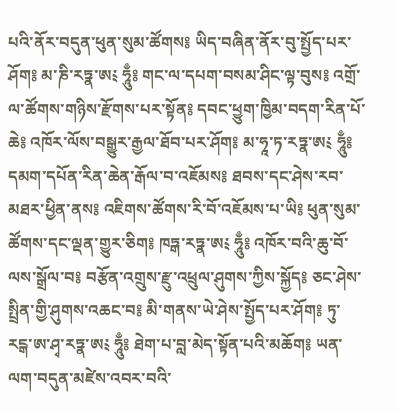པའི་ནོར་བདུན་ཕུན་སུམ་ཚོགས༔ ཡིད་བཞིན་ནོར་བུ་སྤྱོད་པར་ཤོག༔ མ་ཎི་རཏྣ་ཨ༴ ཧཱུྃ༔ གང་ལ་དཔག་བསམ་ཤིང་ལྟ་བུས༔ འགྲོ་ལ་ཚོགས་གཉིས་རྫོགས་པར་སྟོན༔ དབང་ཕྱུག་ཁྱིམ་བདག་རིན་པོ་ཆེ༔ འཁོར་ལོས་བསྒྱུར་རྒྱལ་ཐོབ་པར་ཤོག༔ མ་ཧཱ་ཏ་རཏྣ་ཨ༴ ཧཱུྃ༔ དམག་དཔོན་རིན་ཆེན་རྒོལ་བ་འཇོམས༔ ཐབས་དང་ཤེས་རབ་མཐར་ཕྱིན་ནས༔ འཇིགས་ཚོགས་རི་བོ་འཇོམས་པ་ཡི༔ ཕུན་སུམ་ཚོགས་དང་ལྡན་གྱུར་ཅིག༔ ཁཏྒ་རཏྣ་ཨ༴ ཧཱུྃ༔ འཁོར་བའི་ཆུ་བོ་ལས་སྒྲོལ་བ༔ བརྩོན་འགྲུས་རྫུ་འཕྲུལ་ཤུགས་ཀྱིས་སྐྱོད༔ ཅང་ཤེས་སྤྲིན་གྱི་ཤུགས་འཆང་བ༔ མི་གནས་ཡེ་ཤེས་སྤྱོད་པར་ཤོག༔ ཏུ་རངྒ་ཨ་ཤྭ་རཏྣ་ཨ༴ ཧཱུྃ༔ ཐེག་པ་བླ་མེད་སྟོན་པའི་མཆོག༔ ཡན་ལག་བདུན་མཛེས་འབར་བའི་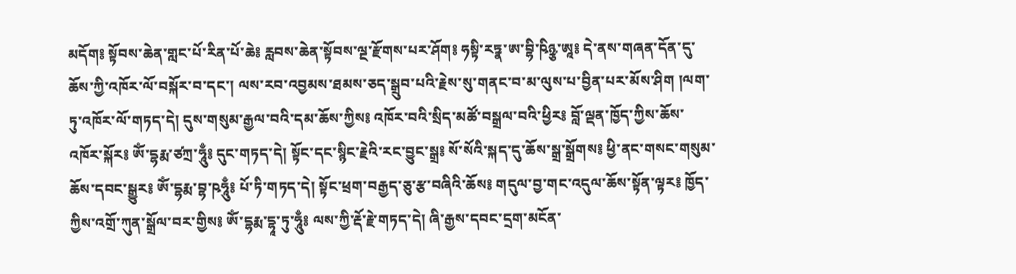མདོག༔ སྟོབས་ཆེན་གླང་པོ་རིན་པོ་ཆེ༔ རླབས་ཆེན་སྟོབས་ལྔ་རྫོགས་པར་ཤོག༔ ཧསྟི་རཏྣ་ཨ་བྷི་ཥིཉྩ་ཨཱ༔ དེ་ནས་གཞན་དོན་དུ་ཆོས་ཀྱི་འཁོར་ལོ་བསྐོར་བ་དང་། ལས་རབ་འབྱམས་ཐམས་ཅད་སྒྲུབ་པའི་རྗེས་སུ་གནང་བ་མ་ལུས་པ་བྱིན་པར་མོས་ཤིག །ལག་ཏུ་འཁོར་ལོ་གཏད་དེ། དུས་གསུམ་རྒྱལ་བའི་དམ་ཆོས་ཀྱིས༔ འཁོར་བའི་སྲིད་མཚོ་བསྒྲལ་བའི་ཕྱིར༔ བློ་ལྡན་ཁྱོད་ཀྱིས་ཆོས་འཁོར་སྐོར༔ ཨོཾ་དྷརྨ་ཙཀྲ་ཧཱུྃ༔ དུང་གཏད་དེ། སྟོང་དང་སྙིང་རྗེའི་རང་བྱུང་སྒྲ༔ སོ་སོའི་སྐད་དུ་ཆོས་སྒྲ་སྒྲོགས༔ ཕྱི་ནང་གསང་གསུམ་ཆོས་དབང་སྒྱུར༔ ཨོཾ་དྷརྨ་བྷ་ཥཧཱུྃ༔ པོ་ཏི་གཏད་དེ། སྟོང་ཕྲག་བརྒྱད་ཅུ་རྩ་བཞིའི་ཆོས༔ གདུལ་བྱ་གང་འདུལ་ཆོས་སྟོན་ལྟར༔ ཁྱོད་ཀྱིས་འགྲོ་ཀུན་སྒྲོལ་བར་གྱིས༔ ཨོཾ་དྷརྨ་དྷཱ་ཏུ་ཧཱུྃ༔ ལས་ཀྱི་རྡོ་རྗེ་གཏད་དེ། ཞི་རྒྱས་དབང་དྲག་མངོན་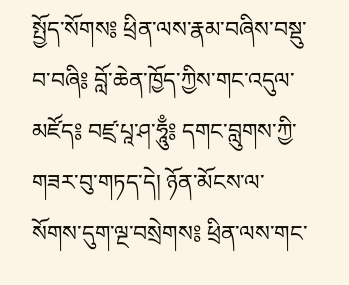སྤྱོད་སོགས༔ ཕྲིན་ལས་རྣམ་བཞིས་བསྡུ་བ་བཞི༔ བློ་ཆེན་ཁྱོད་ཀྱིས་གང་འདུལ་མཛོད༔ བཛྲ་པཱ་ཤ་ཧཱུྃ༔ དགང་བླུགས་ཀྱི་གཟར་བུ་གཏད་དེ། ཉོན་མོངས་ལ་སོགས་དུག་ལྔ་བསྲེགས༔ ཕྲིན་ལས་གང་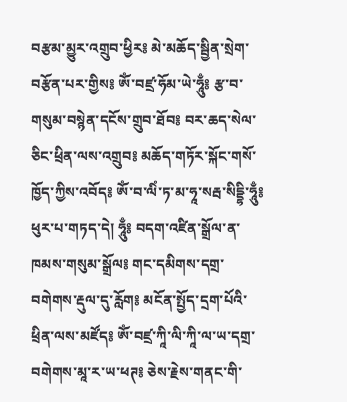བརྩམ་མྱུར་འགྲུབ་ཕྱིར༔ མེ་མཆོད་སྦྱིན་སྲེག་བརྩོན་པར་གྱིས༔ ཨོཾ་བཛྲ་ཧོམ་ཡེ་ཧཱུྃ༔ རྩ་བ་གསུམ་བསྙེན་དངོས་གྲུབ་ཐོབ༔ བར་ཆད་སེལ་ཅིང་ཕྲིན་ལས་འགྲུབ༔ མཆོད་གཏོར་སྐོང་གསོ་ཁྱོད་ཀྱིས་འབོད༔ ཨོཾ་བ་ལིཾ་ཏ་མ་ཧཱ་སརྦ་སིདྡྷི་ཧཱུྃ༔ ཕུར་པ་གཏད་དེ། ཧཱུྃ༔ བདག་འཛིན་སྒྲོལ་ན་ཁམས་གསུམ་སྒྲོལ༔ གང་དམིགས་དགྲ་བགེགས་རྡུལ་དུ་རློག༔ མངོན་སྤྱོད་དྲག་པོའི་ཕྲིན་ལས་མཛོད༔ ཨོཾ་བཛྲ་ཀཱི་ལི་ཀཱི་ལ་ཡ་དགྲ་བགེགས་མཱ་ར་ཡ་ཕཊ༔ ཅེས་རྗེས་གནང་གི་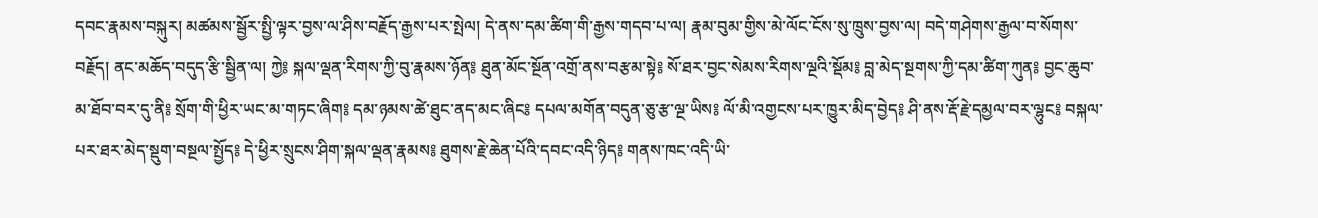དབང་རྣམས་བསྐུར། མཚམས་སྦྱོར་སྤྱི་ལྟར་བྱས་ལ་ཤིས་བརྗོད་རྒྱས་པར་སྤེལ། དེ་ནས་དམ་ཚིག་གི་རྒྱས་གདབ་པ་ལ། རྣམ་བུམ་གྱིས་མེ་ལོང་ངོས་སུ་ཁྲུས་བྱས་ལ། བདེ་གཤེགས་རྒྱལ་བ་སོགས་བརྗོད། ནང་མཆོད་བདུད་རྩི་སྦྱིན་ལ། ཀྱེ༔ སྐལ་ལྡན་རིགས་ཀྱི་བུ་རྣམས་ཉོན༔ ཐུན་མོང་སྔོན་འགྲོ་ནས་བརྩམ་སྟེ༔ སོ་ཐར་བྱང་སེམས་རིགས་ལྔའི་སྡོམ༔ བླ་མེད་སྔགས་ཀྱི་དམ་ཚིག་ཀུན༔ བྱང་ཆུབ་མ་ཐོབ་བར་དུ་ནི༔ སྲོག་གི་ཕྱིར་ཡང་མ་གཏང་ཞིག༔ དམ་ཉམས་ཚེ་ཐུང་ནད་མང་ཞིང༔ དཔལ་མགོན་བདུན་ཅུ་རྩ་ལྔ་ཡིས༔ ལོ་མི་འགྱངས་པར་ཁྱུར་མིད་བྱེད༔ ཤི་ནས་རྡོ་རྗེ་དམྱལ་བར་ལྷུང༔ བསྐལ་པར་ཐར་མེད་སྡུག་བསྔལ་སྤྱོད༔ དེ་ཕྱིར་སྲུངས་ཤིག་སྐལ་ལྡན་རྣམས༔ ཐུགས་རྗེ་ཆེན་པོའི་དབང་འདི་ཉིད༔ གནས་ཁང་འདི་ཡི་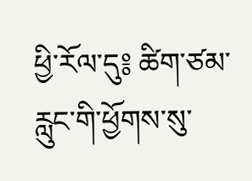ཕྱི་རོལ་དུ༔ ཚིག་ཙམ་རླུང་གི་ཕྱོགས་སུ་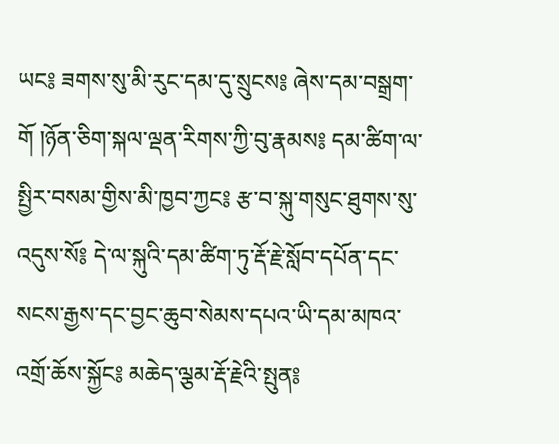ཡང༔ ཟགས་སུ་མི་རུང་དམ་དུ་སྲུངས༔ ཞེས་དམ་བསྒྲག་གོ །ཉོན་ཅིག་སྐལ་ལྡན་རིགས་ཀྱི་བུ་རྣམས༔ དམ་ཚིག་ལ་སྤྱིར་བསམ་གྱིས་མི་ཁྱབ་ཀྱང༔ རྩ་བ་སྐུ་གསུང་ཐུགས་སུ་འདུས་སོ༔ དེ་ལ་སྐུའི་དམ་ཚིག་ཏུ་རྡོ་རྗེ་སློབ་དཔོན་དང་སངས་རྒྱས་དང་བྱང་ཆུབ་སེམས་དཔའ་ཡི་དམ་མཁའ་འགྲོ་ཆོས་སྐྱོང༔ མཆེད་ལྕམ་རྡོ་རྗེའི་སྤུན༔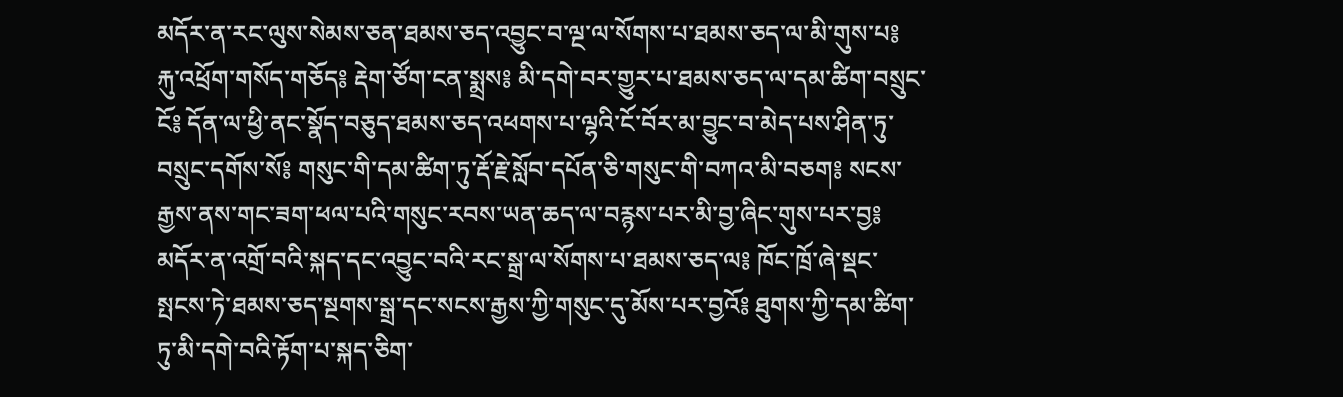མདོར་ན་རང་ལུས་སེམས་ཅན་ཐམས་ཅད་འབྱུང་བ་ལྔ་ལ་སོགས་པ་ཐམས་ཅད་ལ་མི་གུས་པ༔ རྐུ་འཕྲོག་གསོད་གཅོད༔ རྡེག་ཙོག་ངན་སྨྲས༔ མི་དགེ་བར་གྱུར་པ་ཐམས་ཅད་ལ་དམ་ཚིག་བསྲུང་ངོ༔ དོན་ལ་ཕྱི་ནང་སྣོད་བཅུད་ཐམས་ཅད་འཕགས་པ་ལྷའི་ངོ་བོར་མ་བྱུང་བ་མེད་པས་ཤིན་ཏུ་བསྲུང་དགོས་སོ༔ གསུང་གི་དམ་ཚིག་ཏུ་རྡོ་རྗེ་སློབ་དཔོན་ཅི་གསུང་གི་བཀའ་མི་བཅག༔ སངས་རྒྱས་ནས་གང་ཟག་ཕལ་པའི་གསུང་རབས་ཡན་ཆད་ལ་བརྙས་པར་མི་བྱ་ཞིང་གུས་པར་བྱ༔ མདོར་ན་འགྲོ་བའི་སྐད་དང་འབྱུང་བའི་རང་སྒྲ་ལ་སོགས་པ་ཐམས་ཅད་ལ༔ ཁོང་ཁྲོ་ཞེ་སྡང་སྤངས་ཏེ་ཐམས་ཅད་སྔགས་སྒྲ་དང་སངས་རྒྱས་ཀྱི་གསུང་དུ་མོས་པར་བྱའོ༔ ཐུགས་ཀྱི་དམ་ཚིག་ཏུ་མི་དགེ་བའི་རྟོག་པ་སྐད་ཅིག་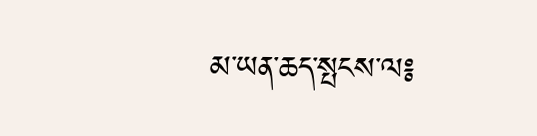མ་ཡན་ཆད་སྤངས་ལ༔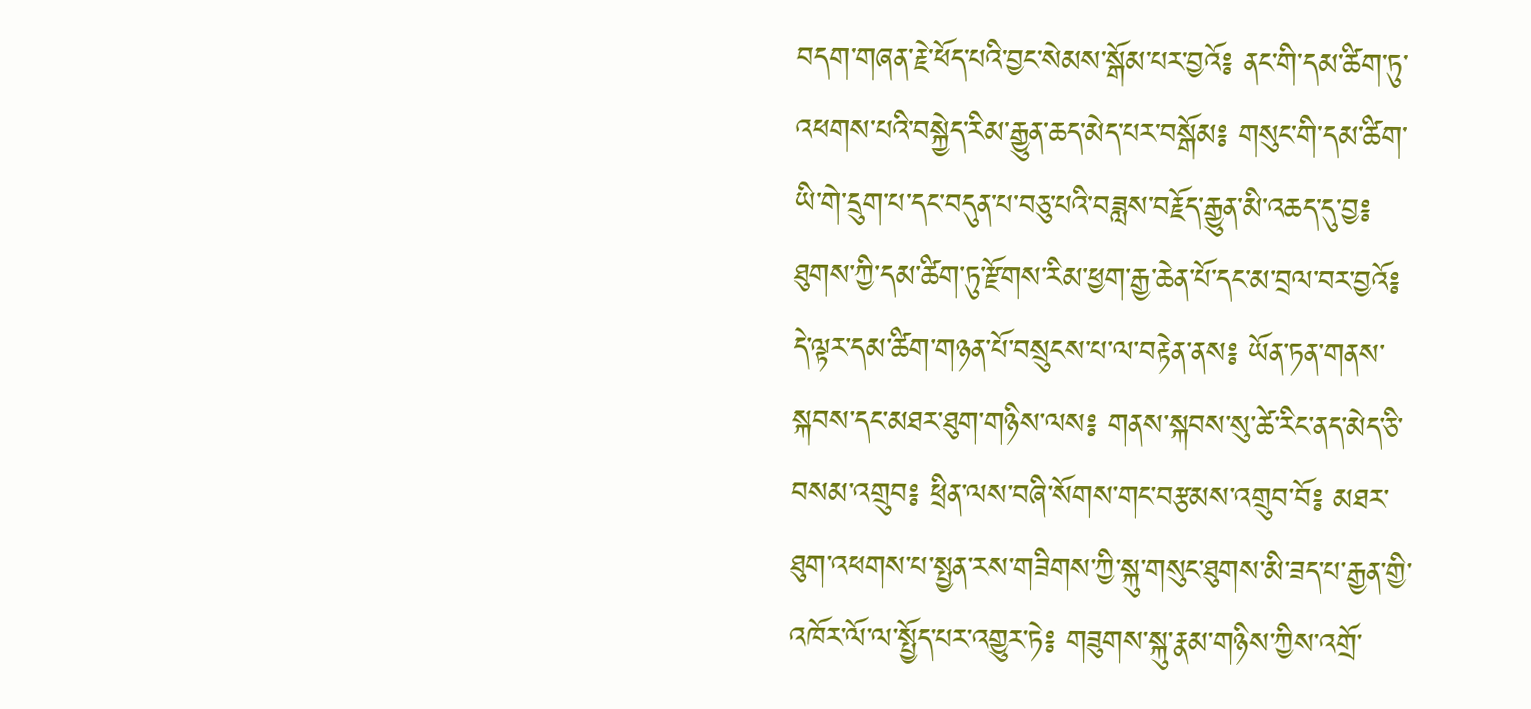བདག་གཞན་རྗེ་ཕོད་པའི་བྱང་སེམས་སྒོམ་པར་བྱའོ༔ ནང་གི་དམ་ཚིག་ཏུ་འཕགས་པའི་བསྐྱེད་རིམ་རྒྱུན་ཆད་མེད་པར་བསྒོམ༔ གསུང་གི་དམ་ཚིག་ཡི་གེ་དྲུག་པ་དང་བདུན་པ་བཅུ་པའི་བཟླས་བརྗོད་རྒྱུན་མི་འཆད་དུ་བྱ༔ ཐུགས་ཀྱི་དམ་ཚིག་ཏུ་རྫོགས་རིམ་ཕྱག་རྒྱ་ཆེན་པོ་དང་མ་བྲལ་བར་བྱའོ༔ དེ་ལྟར་དམ་ཚིག་གཉན་པོ་བསྲུངས་པ་ལ་བརྟེན་ནས༔ ཡོན་ཏན་གནས་སྐབས་དང་མཐར་ཐུག་གཉིས་ལས༔ གནས་སྐབས་སུ་ཚེ་རིང་ནད་མེད་ཅི་བསམ་འགྲུབ༔ ཕྲིན་ལས་བཞི་སོགས་གང་བརྩམས་འགྲུབ་བོ༔ མཐར་ཐུག་འཕགས་པ་སྤྱན་རས་གཟིགས་ཀྱི་སྐུ་གསུང་ཐུགས་མི་ཟད་པ་རྒྱན་གྱི་འཁོར་ལོ་ལ་སྤྱོད་པར་འགྱུར་ཏེ༔ གཟུགས་སྐུ་རྣམ་གཉིས་ཀྱིས་འགྲོ་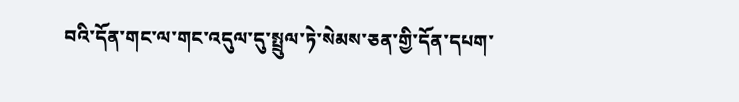བའི་དོན་གང་ལ་གང་འདུལ་དུ་སྤྲུལ་ཏེ་སེམས་ཅན་གྱི་དོན་དཔག་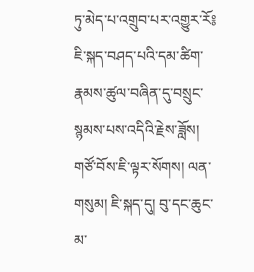ཏུ་མེད་པ་འགྲུབ་པར་འགྱུར་རོ༔ ཇི་སྐད་བཤད་པའི་དམ་ཚིག་རྣམས་ཚུལ་བཞིན་དུ་བསྲུང་སྙམས་པས་འདིའི་རྗེས་ཟློས། གཙོ་བོས་ཇི་ལྟར་སོགས། ལན་གསུམ། ཇི་སྐད་དུ། བུ་དང་ཆུང་མ་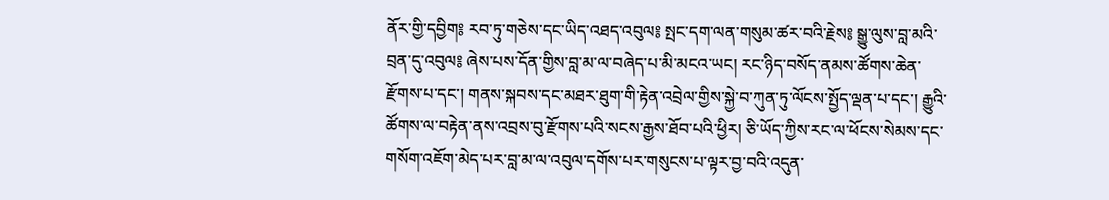ནོར་གྱི་དབྱིག༔ རབ་ཏུ་གཅེས་དང་ཡིད་འཐད་འབུལ༔ སྤང་དག་ལན་གསུམ་ཚར་བའི་རྗེས༔ སྒྱུ་ལུས་བླ་མའི་བྲན་དུ་འབུལ༔ ཞེས་པས་དོན་གྱིས་བླ་མ་ལ་བཞེད་པ་མི་མངའ་ཡང། རང་ཉིད་བསོད་ནམས་ཚོགས་ཆེན་རྫོགས་པ་དང་། གནས་སྐབས་དང་མཐར་ཐུག་གི་རྟེན་འབྲེལ་གྱིས་སྐྱེ་བ་ཀུན་ཏུ་ལོངས་སྤྱོད་ལྡན་པ་དང་། རྒྱུའི་ཚོགས་ལ་བརྟེན་ནས་འབྲས་བུ་རྫོགས་པའི་སངས་རྒྱས་ཐོབ་པའི་ཕྱིར། ཅི་ཡོད་ཀྱིས་རང་ལ་ཕོངས་སེམས་དང་གསོག་འཇོག་མེད་པར་བླ་མ་ལ་འབུལ་དགོས་པར་གསུངས་པ་ལྟར་བྱ་བའི་འདུན་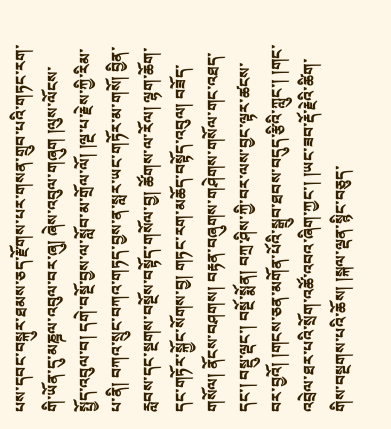པས་དབང་བསྐུར་ཐམས་ཅད་རྫོགས་པར་གསན་གྲུབ་པའི་གཏང་རག་གི་ཡོན་དུ་མཎྜལ་འབུལ་བར་ཞུ། ཞེས་འབུལ་གཞུག །ལུས་ལོངས་སྤྱོད་འབུལ་བ། དགེ་བསྔོ་བྱས་ལ་སློབ་མ་གྲོལ་ལོ། །ལྔ་པ་རྗེས་ཀྱི་རིམ་པ་ནི། བཀའ་སྲུང་བཀའ་གཏད་བྱས་ན་སླར་ཡང་གཏོར་མ་གསོ། བྱིན་རླབས་དང་སྔགས་བསྔོས་བསྟོད་གསོལ་བྱ། ཚོགས་ལ་རོལ། ལྷག་ཆོག་དང་གཏོར་སྐྱོང་སོགས་བྱ། གཏང་རག་མཆོད་བསྟོད་འབུལ། བཟོད་གསོལ། ནོངས་བཤགས། བརྟན་བཞུགས་གཤེགས་གསོལ་གང་འཐད་དང་། བསྡུ་ལྡང་། བསྔོ་སྨོན། བཀྲ་ཤིས་ཀྱི་བར་ལས་བྱང་ལྟར་ཚངས་བར་བྱའོ། །གངས་ཅན་མགོན་པོའི་སྒྲུབ་ཐབས་བདུད་རྩིའི་ཀླུང་། །གང་འབྲེལ་ཐར་པའི་སྲོག་འཚོ་འབའ་ཞིག་ཀྱང་། །ཡང་ཟབ་རྡོ་རྗེའི་ཚིག་གིས་བསྔགས་པའི་ཆོས། །སྐལ་ལྡན་སྙིང་བཅུད་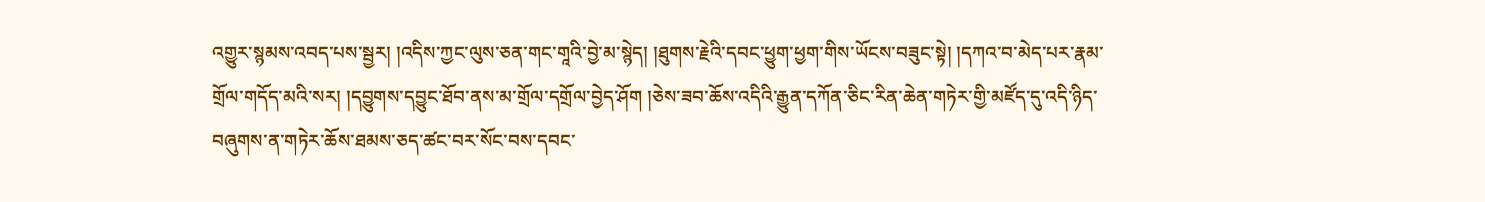འགྱུར་སྙམས་འབད་པས་སྦྱར། །འདིས་ཀྱང་ལུས་ཅན་གང་གཱའི་བྱེ་མ་སྙེད། །ཐུགས་རྗེའི་དབང་ཕྱུག་ཕྱག་གིས་ཡོངས་བཟུང་སྟེ། །དཀའ་བ་མེད་པར་རྣམ་གྲོལ་གདོད་མའི་སར། །དབྱུགས་དབྱུང་ཐོབ་ནས་མ་གྲོལ་དགྲོལ་བྱེད་ཤོག །ཅེས་ཟབ་ཆོས་འདིའི་རྒྱུན་དཀོན་ཅིང་རིན་ཆེན་གཏེར་གྱི་མཛོད་དུ་འདི་ཉིད་བཞུགས་ན་གཏེར་ཆོས་ཐམས་ཅད་ཚང་བར་སོང་བས་དབང་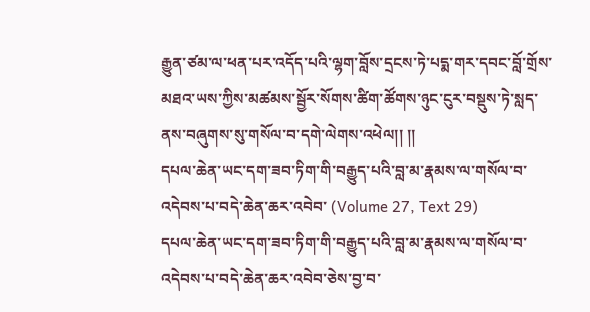རྒྱུན་ཙམ་ལ་ཕན་པར་འདོད་པའི་ལྷག་བློས་དྲངས་ཏེ་པདྨ་གར་དབང་བློ་གྲོས་མཐའ་ཡས་ཀྱིས་མཚམས་སྦྱོར་སོགས་ཚིག་ཚོགས་ཉུང་ངུར་བསྡུས་ཏེ་སླད་ནས་བཞུགས་སུ་གསོལ་བ་དགེ་ལེགས་འཕེལ།། །།
དཔལ་ཆེན་ཡང་དག་ཟབ་ཏིག་གི་བརྒྱུད་པའི་བླ་མ་རྣམས་ལ་གསོལ་བ་འདེབས་པ་བདེ་ཆེན་ཆར་འབེབ་ (Volume 27, Text 29)
དཔལ་ཆེན་ཡང་དག་ཟབ་ཏིག་གི་བརྒྱུད་པའི་བླ་མ་རྣམས་ལ་གསོལ་བ་འདེབས་པ་བདེ་ཆེན་ཆར་འབེབ་ཅེས་བྱ་བ་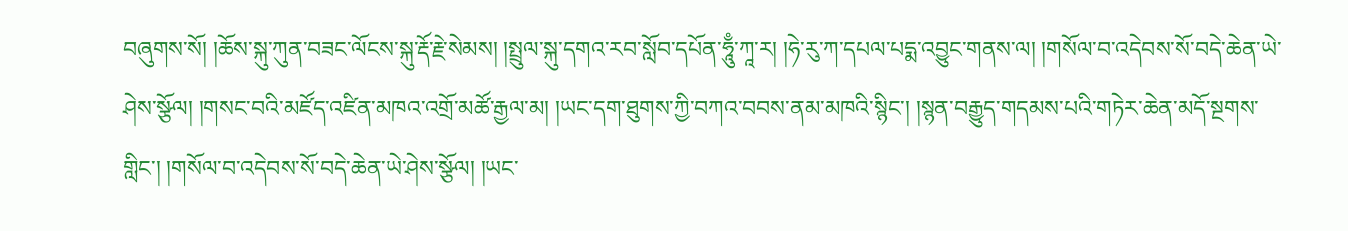བཞུགས་སོ། །ཆོས་སྐུ་ཀུན་བཟང་ལོངས་སྐུ་རྡོ་རྗེ་སེམས། །སྤྲུལ་སྐུ་དགའ་རབ་སློབ་དཔོན་ཧཱུྃ་ཀཱ་ར། །ཧེ་རུ་ཀ་དཔལ་པདྨ་འབྱུང་གནས་ལ། །གསོལ་བ་འདེབས་སོ་བདེ་ཆེན་ཡེ་ཤེས་སྩོལ། །གསང་བའི་མཛོད་འཛིན་མཁའ་འགྲོ་མཚོ་རྒྱལ་མ། །ཡང་དག་ཐུགས་ཀྱི་བཀའ་བབས་ནམ་མཁའི་སྙིང་། །སྙན་བརྒྱུད་གདམས་པའི་གཏེར་ཆེན་མདོ་སྔགས་གླིང་། །གསོལ་བ་འདེབས་སོ་བདེ་ཆེན་ཡེ་ཤེས་སྩོལ། །ཡང་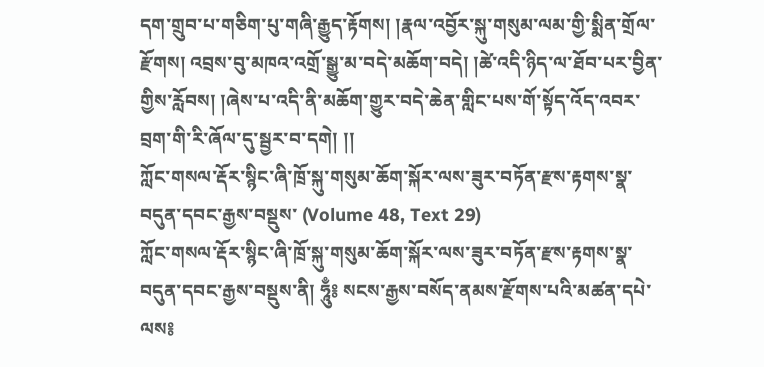དག་གྲུབ་པ་གཅིག་པུ་གཞི་རྒྱུད་རྟོགས། །རྣལ་འབྱོར་སྐུ་གསུམ་ལམ་གྱི་སྨིན་གྲོལ་རྫོགས། འབྲས་བུ་མཁའ་འགྲོ་སྒྱུ་མ་བདེ་མཆོག་བདེ། །ཚེ་འདི་ཉིད་ལ་ཐོབ་པར་བྱིན་གྱིས་རློབས། །ཞེས་པ་འདི་ནི་མཆོག་གྱུར་བདེ་ཆེན་གླིང་པས་གོ་སྟོད་འོད་འབར་བྲག་གི་རི་ཞོལ་དུ་སྦྱར་བ་དགེ། །།
ཀློང་གསལ་རྡོར་སྙིང་ཞི་ཁྲོ་སྐུ་གསུམ་ཆོག་སྐོར་ལས་ཟུར་བཏོན་རྫས་རྟགས་སྣ་བདུན་དབང་རྒྱས་བསྡུས་ (Volume 48, Text 29)
ཀློང་གསལ་རྡོར་སྙིང་ཞི་ཁྲོ་སྐུ་གསུམ་ཆོག་སྐོར་ལས་ཟུར་བཏོན་རྫས་རྟགས་སྣ་བདུན་དབང་རྒྱས་བསྡུས་ནི། ཧཱུྃ༔ སངས་རྒྱས་བསོད་ནམས་རྫོགས་པའི་མཚན་དཔེ་ལས༔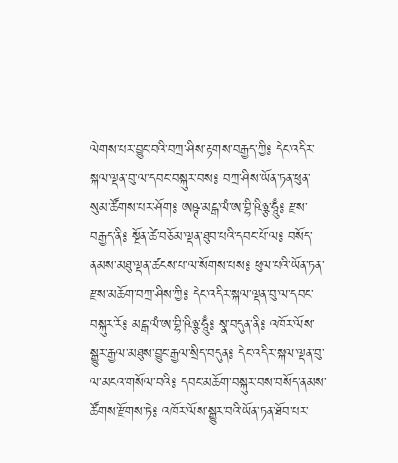ལེགས་པར་བྱུང་བའི་བཀྲ་ཤིས་རྟགས་བརྒྱད་ཀྱི༔ དེང་འདིར་སྐལ་ལྡན་བུ་ལ་དབང་བསྐུར་བས༔ བཀྲ་ཤིས་ཡོན་ཏན་ཕུན་སུམ་ཚོགས་པར་ཤོག༔ ཨཥྚ་མངྒ་ལཾ་ཨ་བྷི་ཥིཉྩ་ཧཱུྃ༔ རྫས་བརྒྱད་ནི༔ སྔོན་ཚེ་བཅོམ་ལྡན་ཐུབ་པའི་དབང་པོ་ལ༔ བསོད་ནམས་མཐུ་ལྡན་ཚངས་པ་ལ་སོགས་པས༔ ཕུལ་པའི་ཡོན་ཏན་རྫས་མཆོག་བཀྲ་ཤིས་ཀྱི༔ དེང་འདིར་སྐལ་ལྡན་བུ་ལ་དབང་བསྐུར་རོ༔ མངྒ་ལཾ་ཨ་བྷི་ཥིཉྩ་ཧཱུྃ༔ སྣ་བདུན་ནི༔ འཁོར་ལོས་སྒྱུར་རྒྱལ་མཐུས་བྱུང་རྒྱལ་སྲིད་བདུན༔ དེང་འདིར་སྐལ་ལྡན་བུ་ལ་མངའ་གསོལ་བའི༔ དབང་མཆོག་བསྐུར་བས་བསོད་ནམས་ཚོགས་རྫོགས་ཏེ༔ འཁོར་ལོས་སྒྱུར་བའི་ཡོན་ཏན་ཐོབ་པར་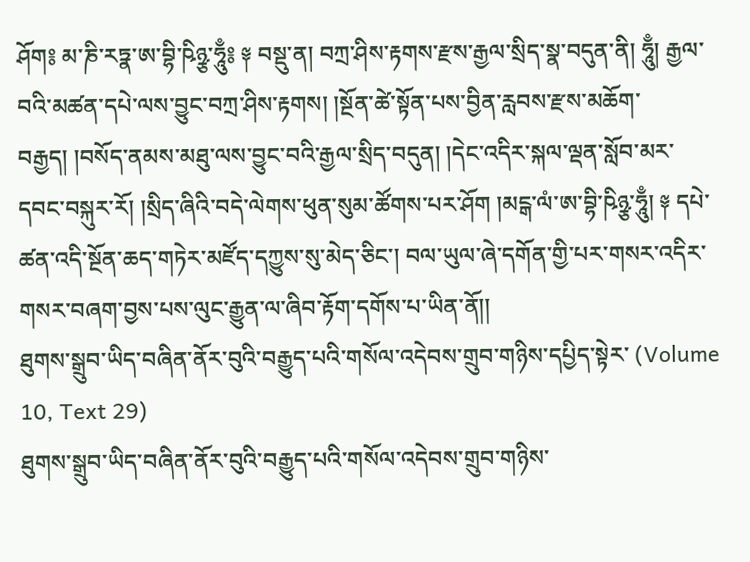ཤོག༔ མ་ཎི་རཏྣ་ཨ་བྷི་ཥིཉྩ་ཧཱུྃ༔ ༈ བསྡུ་ན། བཀྲ་ཤིས་རྟགས་རྫས་རྒྱལ་སྲིད་སྣ་བདུན་ནི། ཧཱུྃ། རྒྱལ་བའི་མཚན་དཔེ་ལས་བྱུང་བཀྲ་ཤིས་རྟགས། །སྔོན་ཚེ་སྟོན་པས་བྱིན་རླབས་རྫས་མཆོག་བརྒྱད། །བསོད་ནམས་མཐུ་ལས་བྱུང་བའི་རྒྱལ་སྲིད་བདུན། །དེང་འདིར་སྐལ་ལྡན་སློབ་མར་དབང་བསྐུར་རོ། །སྲིད་ཞིའི་བདེ་ལེགས་ཕུན་སུམ་ཚོགས་པར་ཤོག །མངྒ་ལཾ་ཨ་བྷི་ཥིཉྩ་ཧཱུྃ། ༈ དཔེ་ཚན་འདི་སྔོན་ཆད་གཏེར་མཛོད་དཀྱུས་སུ་མེད་ཅིང་། བལ་ཡུལ་ཞེ་དགོན་གྱི་པར་གསར་འདིར་གསར་བཞག་བྱས་པས་ལུང་རྒྱུན་ལ་ཞིབ་རྟོག་དགོས་པ་ཡིན་ནོ།།
ཐུགས་སྒྲུབ་ཡིད་བཞིན་ནོར་བུའི་བརྒྱུད་པའི་གསོལ་འདེབས་གྲུབ་གཉིས་དཔྱིད་སྟེར་ (Volume 10, Text 29)
ཐུགས་སྒྲུབ་ཡིད་བཞིན་ནོར་བུའི་བརྒྱུད་པའི་གསོལ་འདེབས་གྲུབ་གཉིས་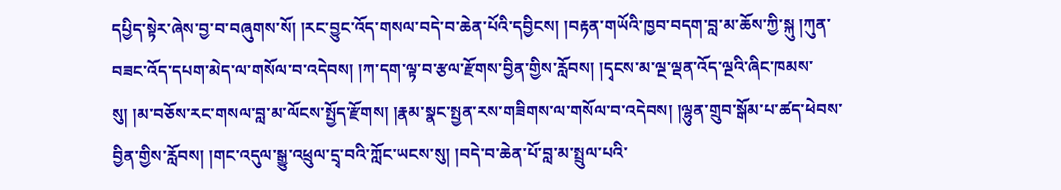དཔྱིད་སྟེར་ཞེས་བྱ་བ་བཞུགས་སོ། །རང་བྱུང་འོད་གསལ་བདེ་བ་ཆེན་པོའི་དབྱིངས། །བརྟན་གཡོའི་ཁྱབ་བདག་བླ་མ་ཆོས་ཀྱི་སྐུ །ཀུན་བཟང་འོད་དཔག་མེད་ལ་གསོལ་བ་འདེབས། །ཀ་དག་ལྟ་བ་རྩལ་རྫོགས་བྱིན་གྱིས་རློབས། །དྭངས་མ་ལྔ་ལྡན་འོད་ལྔའི་ཞིང་ཁམས་སུ། །མ་བཅོས་རང་གསལ་བླ་མ་ལོངས་སྤྱོད་རྫོགས། །རྣམ་སྣང་སྤྱན་རས་གཟིགས་ལ་གསོལ་བ་འདེབས། །ལྷུན་གྲུབ་སྒོམ་པ་ཚད་ཕེབས་བྱིན་གྱིས་རློབས། །གང་འདུལ་སྒྱུ་འཕྲུལ་དྲྭ་བའི་ཀློང་ཡངས་སུ། །བདེ་བ་ཆེན་པོ་བླ་མ་སྤྲུལ་པའི་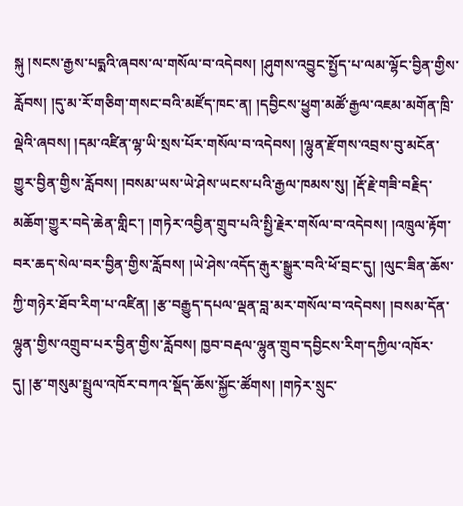སྐུ །སངས་རྒྱས་པདྨའི་ཞབས་ལ་གསོལ་བ་འདེབས། །ཤུགས་འབྱུང་སྤྱོད་པ་ལམ་ལྷོང་བྱིན་གྱིས་རློབས། །དུ་མ་རོ་གཅིག་གསང་བའི་མཛོད་ཁང་ན། །དབྱིངས་ཕྱུག་མཚོ་རྒྱལ་འཇམ་མགོན་ཁྲི་ལྡེའི་ཞབས། །དམ་འཛིན་ལྷ་ཡི་སྲས་པོར་གསོལ་བ་འདེབས། །ལྷུན་རྫོགས་འབྲས་བུ་མངོན་གྱུར་བྱིན་གྱིས་རློབས། །བསམ་ཡས་ཡེ་ཤེས་ཡངས་པའི་རྒྱལ་ཁམས་སུ། །རྡོ་རྗེ་གཟི་བརྗིད་མཆོག་གྱུར་བདེ་ཆེན་གླིང་། །གཏེར་འབྱིན་གྲུབ་པའི་སྤྱི་རྗེར་གསོལ་བ་འདེབས། །འཁྲུལ་རྟོག་བར་ཆད་སེལ་བར་བྱིན་གྱིས་རློབས། །ཡེ་ཤེས་འདོད་རྒུར་སྒྱུར་བའི་ཕོ་བྲང་དུ། །ལུང་ཟིན་ཆོས་ཀྱི་གཉེར་ཐོབ་རིག་པ་འཛིན། །རྩ་བརྒྱུད་དཔལ་ལྡན་བླ་མར་གསོལ་བ་འདེབས། །བསམ་དོན་ལྷུན་གྱིས་འགྲུབ་པར་བྱིན་གྱིས་རློབས། ཁྱབ་བརྡལ་ལྷུན་གྲུབ་དབྱིངས་རིག་དཀྱིལ་འཁོར་དུ། །རྩ་གསུམ་སྤྲུལ་འཁོར་བཀའ་སྡོད་ཆོས་སྐྱོང་ཚོགས། །གཏེར་སྲུང་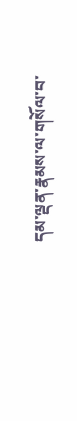དམ་ལྡན་རྣམས་ལ་གསོལ་བ་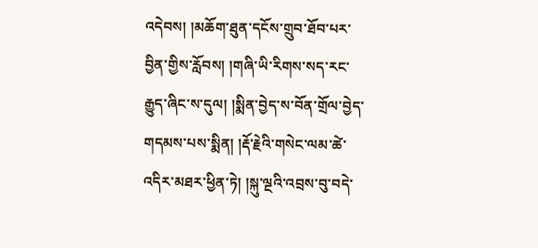འདེབས། །མཆོག་ཐུན་དངོས་གྲུབ་ཐོབ་པར་བྱིན་གྱིས་རློབས། །གཞི་ཡི་རིགས་སད་རང་རྒྱུད་ཞིང་ས་དུལ། །སྨིན་བྱེད་ས་བོན་གྲོལ་བྱེད་གདམས་པས་སྨིན། །རྡོ་རྗེའི་གསེང་ལམ་ཚེ་འདིར་མཐར་ཕྱིན་ཏེ། །སྐུ་ལྔའི་འབྲས་བུ་བདེ་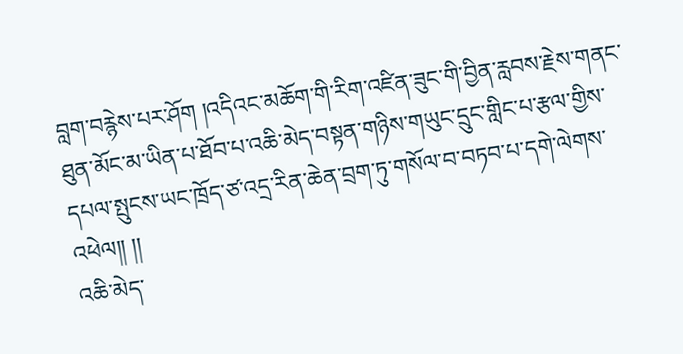བླག་བརྙེས་པར་ཤོག །འདིའང་མཆོག་གི་རིག་འཛིན་ཟུང་གི་བྱིན་རླབས་རྗེས་གནང་ཐུན་མོང་མ་ཡིན་པ་ཐོབ་པ་འཆི་མེད་བསྟན་གཉིས་གཡུང་དྲུང་གླིང་པ་རྩལ་གྱིས་དཔལ་སྤུངས་ཡང་ཁྲོད་ཙ་འདྲ་རིན་ཆེན་བྲག་ཏུ་གསོལ་བ་བཏབ་པ་དགེ་ལེགས་འཕེལ།། །།
འཆི་མེད་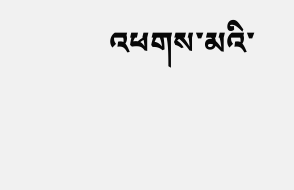འཕགས་མའི་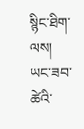སྙིང་ཐིག་ལས། ཡང་ཟབ་ཚེའི་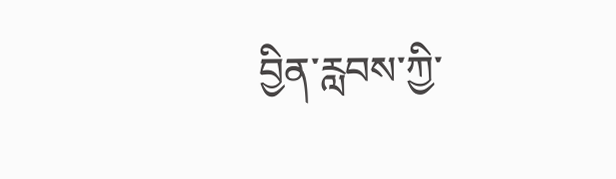བྱིན་རླབས་ཀྱི་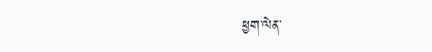ཕྱག་ལེན་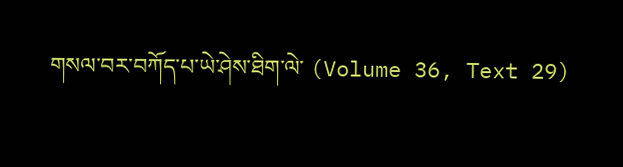གསལ་བར་བཀོད་པ་ཡེ་ཤེས་ཐིག་ལེ་ (Volume 36, Text 29)